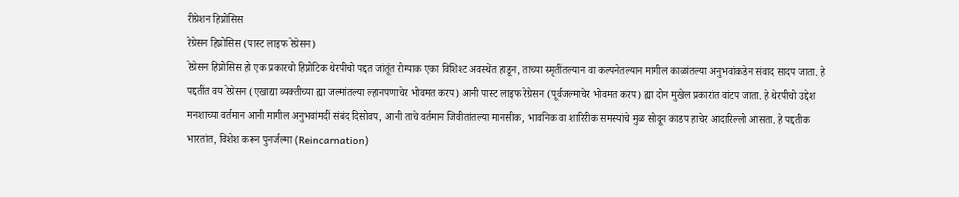रीग्रेशन हिप्नोसिस
रेग्रेसन हिप्नोसिस (पास्ट लाइफ रेग्रेसन)
रेग्रेसन हिप्नोसिस हो एक प्रकारचो हिप्नोटिक थेरपीचो पद्दत जांतूंत रोग्याक एका विशिश्ट अवस्थेंत हाडून, ताच्या स्मृतींतल्यान वा कल्पनेतल्यान मागील काळांतल्या अनुभवांकडेन संवाद सादप जाता. हे पद्दतींत वय रेग्रेसन (एखाद्या व्यक्तीच्या ह्या जल्मांतल्या ल्हानपणाचेर भोवमत करप) आनी पास्ट लाइफ रेग्रेसन (पूर्वजल्माचेर भोवमत करप) ह्या दोन मुखेल प्रकारांत वांटप जाता. हे थेरपीचो उद्देश मनशाच्या वर्तमान आनी मागील अनुभवांमदीं संबंद दिसोवप, आनी ताचे वर्तमान जिवीतांतल्या मानसीक, भावनिक वा शारिरीक समस्यांचे मुळ सोदून काडप हाचेर आदारिल्लो आसता. हे पद्दतीक भारतांत, विशेश करून पुनर्जल्मा (Reincarnation)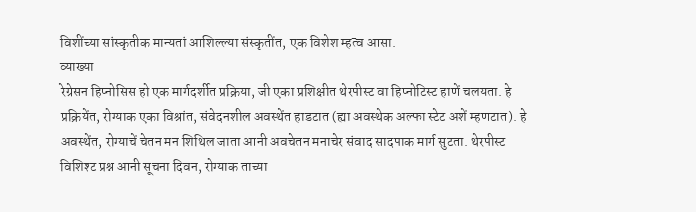विशींच्या सांस्कृतीक मान्यतां आशिल्ल्या संस्कृतींत, एक विशेश म्हत्व आसा.
व्याख्या
रेग्रेसन हिप्नोसिस हो एक मार्गदर्शीत प्रक्रिया, जी एका प्रशिक्षीत थेरपीस्ट वा हिप्नोटिस्ट हाणें चलयता. हे प्रक्रियेंत, रोग्याक एका विश्रांत, संवेदनशील अवस्थेंत हाडटात (ह्या अवस्थेक अल्फा स्टेट अशें म्हणटात). हे अवस्थेंत, रोग्याचें चेतन मन शिथिल जाता आनी अवचेतन मनाचेर संवाद सादपाक मार्ग सुटता. थेरपीस्ट विशिश्ट प्रश्न आनी सूचना दिवन, रोग्याक ताच्या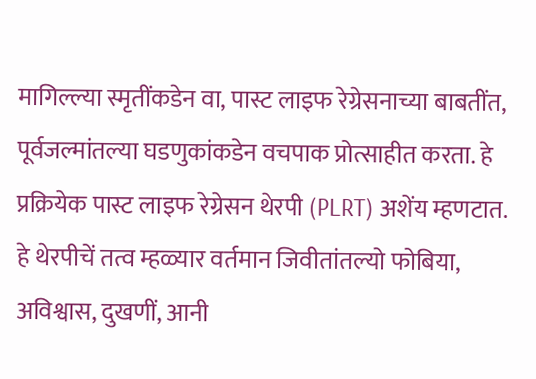मागिल्ल्या स्मृतींकडेन वा, पास्ट लाइफ रेग्रेसनाच्या बाबतींत, पूर्वजल्मांतल्या घडणुकांकडेन वचपाक प्रोत्साहीत करता. हे प्रक्रियेक पास्ट लाइफ रेग्रेसन थेरपी (PLRT) अशेंय म्हणटात. हे थेरपीचें तत्व म्हळ्यार वर्तमान जिवीतांतल्यो फोबिया, अविश्वास, दुखणीं, आनी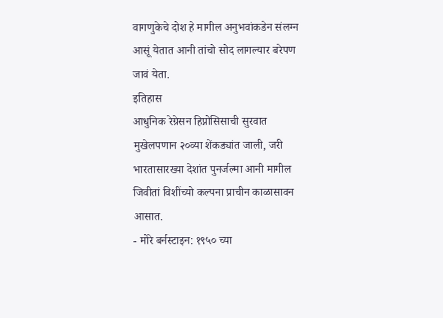वागणुकेचे दोश हे मागील अनुभवांकडेन संलग्न आसूं येतात आनी तांचो सोद लागल्यार बरेपण जावं येता.
इतिहास
आधुनिक रेग्रेसन हिप्नोसिसाची सुरवात मुखेलपणान २०व्या शेंकड्यांत जाली, जरी भारतासारख्या देशांत पुनर्जल्मा आनी मागील जिवीतां विशींच्यो कल्पना प्राचीन काळासावन आसात.
- मोरे बर्नस्टाइन: १९५० च्या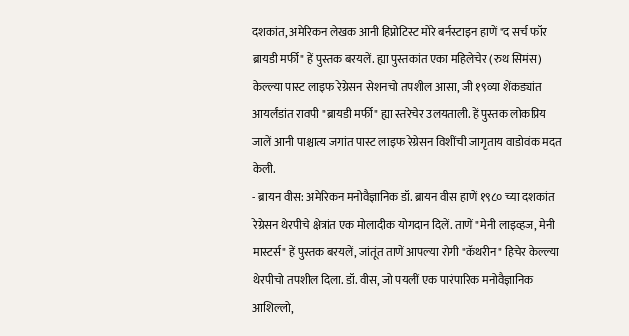दशकांत, अमेरिकन लेखक आनी हिप्नोटिस्ट मोरे बर्नस्टाइन हाणें "द सर्च फॉर ब्रायडी मर्फी" हें पुस्तक बरयलें. ह्या पुस्तकांत एका महिलेचेर (रुथ सिमंस) केल्ल्या पास्ट लाइफ रेग्रेसन सेशनचो तपशील आसा, जी १९व्या शेंकड्यांत आयर्लंडांत रावपी "ब्रायडी मर्फी" ह्या स्तरेचेर उलयताली. हें पुस्तक लोकप्रिय जालें आनी पाश्चात्य जगांत पास्ट लाइफ रेग्रेसन विशींची जागृताय वाडोवंक मदत केली.
- ब्रायन वीस: अमेरिकन मनोवैज्ञानिक डॉ. ब्रायन वीस हाणें १९८० च्या दशकांत रेग्रेसन थेरपीचे क्षेत्रांत एक मोलादीक योगदान दिलें. ताणें "मेनी लाइव्हज, मेनी मास्टर्स" हें पुस्तक बरयलें, जांतूंत ताणें आपल्या रोगी "कॅथरीन" हिचेर केल्ल्या थेरपीचो तपशील दिला. डॉ. वीस, जो पयलीं एक पारंपारिक मनोवैज्ञानिक आशिल्लो,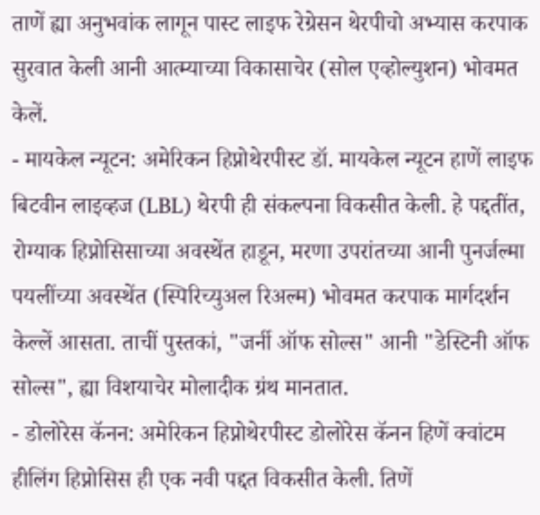ताणें ह्या अनुभवांक लागून पास्ट लाइफ रेग्रेसन थेरपीचो अभ्यास करपाक सुरवात केली आनी आत्म्याच्या विकासाचेर (सोल एव्होल्युशन) भोवमत केलें.
- मायकेल न्यूटन: अमेरिकन हिप्नोथेरपीस्ट डॉ. मायकेल न्यूटन हाणें लाइफ बिटवीन लाइव्हज (LBL) थेरपी ही संकल्पना विकसीत केली. हे पद्दतींत, रोग्याक हिप्नोसिसाच्या अवस्थेंत हाडून, मरणा उपरांतच्या आनी पुनर्जल्मा पयलींच्या अवस्थेंत (स्पिरिच्युअल रिअल्म) भोवमत करपाक मार्गदर्शन केल्लें आसता. ताचीं पुस्तकां, "जर्नी ऑफ सोल्स" आनी "डेस्टिनी ऑफ सोल्स", ह्या विशयाचेर मोलादीक ग्रंथ मानतात.
- डोलोरेस कॅनन: अमेरिकन हिप्नोथेरपीस्ट डोलोरेस कॅनन हिणें क्वांटम हीलिंग हिप्नोसिस ही एक नवी पद्दत विकसीत केली. तिणें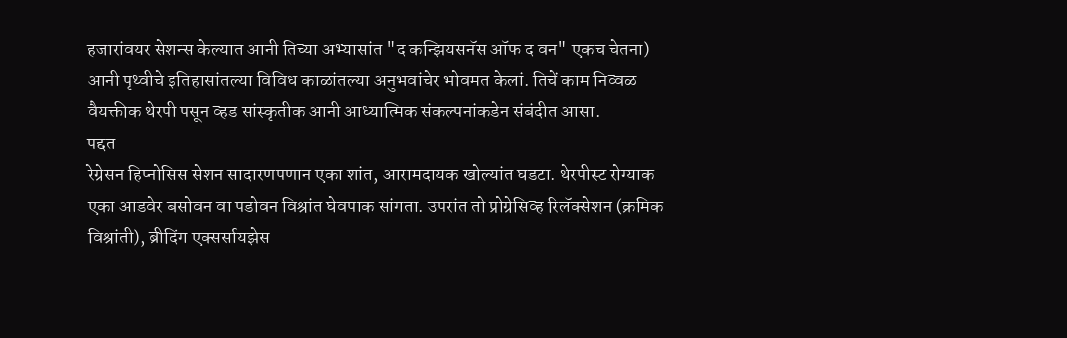हजारांवयर सेशन्स केल्यात आनी तिच्या अभ्यासांत "द कन्झियसनॅस ऑफ द वन" एकच चेतना) आनी पृथ्वीचे इतिहासांतल्या विविध काळांतल्या अनुभवांचेर भोवमत केलां. तिचें काम निव्वळ वैयक्तीक थेरपी पसून व्हड सांस्कृतीक आनी आध्यात्मिक संकल्पनांकडेन संबंदीत आसा.
पद्दत
रेग्रेसन हिप्नोसिस सेशन सादारणपणान एका शांत, आरामदायक खोल्यांत घडटा. थेरपीस्ट रोग्याक एका आडवेर बसोवन वा पडोवन विश्रांत घेवपाक सांगता. उपरांत तो प्रोग्रेसिव्ह रिलॅक्सेशन (क्रमिक विश्रांती), ब्रीदिंग एक्सर्सायझेस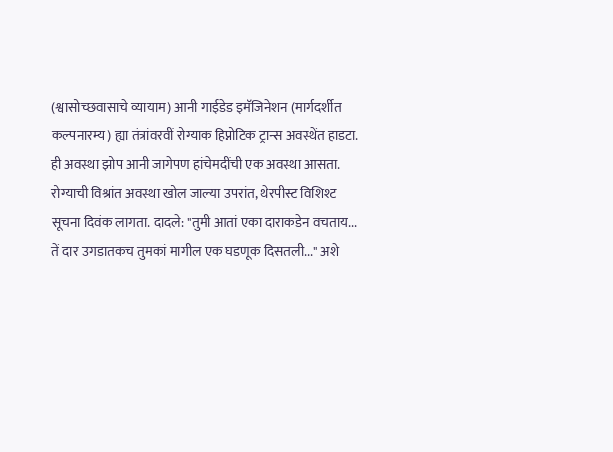(श्वासोच्छवासाचे व्यायाम) आनी गाईडेड इमॅजिनेशन (मार्गदर्शीत कल्पनारम्य) ह्या तंत्रांवरवीं रोग्याक हिप्नोटिक ट्रान्स अवस्थेंत हाडटा. ही अवस्था झोप आनी जागेपण हांचेमदींची एक अवस्था आसता.
रोग्याची विश्रांत अवस्था खोल जाल्या उपरांत, थेरपीस्ट विशिश्ट सूचना दिवंक लागता. दादले: "तुमी आतां एका दाराकडेन वचताय... तें दार उगडातकच तुमकां मागील एक घडणूक दिसतली..." अशे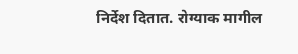निर्देश दितात. रोग्याक मागील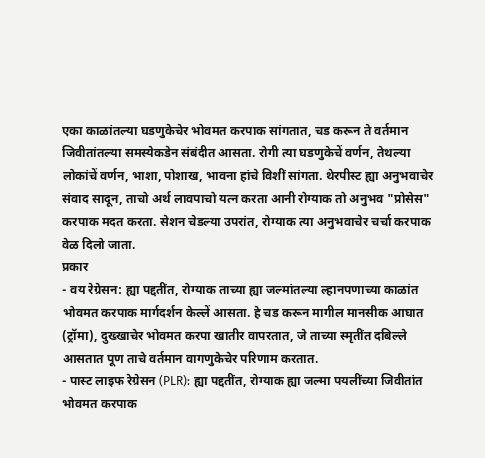एका काळांतल्या घडणुकेचेर भोवमत करपाक सांगतात, चड करून ते वर्तमान जिवीतांतल्या समस्येकडेन संबंदीत आसता. रोगी त्या घडणुकेचें वर्णन, तेथल्या लोकांचें वर्णन, भाशा, पोशाख, भावना हांचे विशीं सांगता. थेरपीस्ट ह्या अनुभवाचेर संवाद सादून, ताचो अर्थ लावपाचो यत्न करता आनी रोग्याक तो अनुभव "प्रोसेस" करपाक मदत करता. सेशन चेडल्या उपरांत, रोग्याक त्या अनुभवाचेर चर्चा करपाक वेळ दिलो जाता.
प्रकार
- वय रेग्रेसन: ह्या पद्दतींत, रोग्याक ताच्या ह्या जल्मांतल्या ल्हानपणाच्या काळांत भोवमत करपाक मार्गदर्शन केल्लें आसता. हे चड करून मागील मानसीक आघात (ट्रॉमा), दुख्खाचेर भोवमत करपा खातीर वापरतात, जे ताच्या स्मृतींत दबिल्ले आसतात पूण ताचे वर्तमान वागणुकेचेर परिणाम करतात.
- पास्ट लाइफ रेग्रेसन (PLR): ह्या पद्दतींत, रोग्याक ह्या जल्मा पयलींच्या जिवीतांत भोवमत करपाक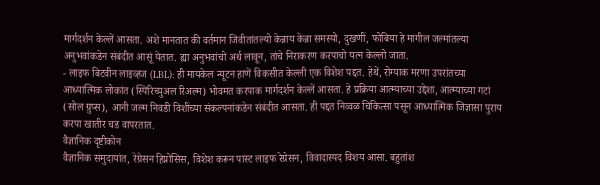मार्गदर्शन केल्लें आसता. अशे मानतात की वर्तमान जिवीतांतल्यो केन्नाय केन्ना समस्यो, दुखणीं, फोबिया हे मागील जल्मांतल्या अनुभवांकडेन संबंदीत आसूं येतात. ह्या अनुभवांचो अर्थ लावून, तांचे निराकरण करपाचो यत्न केल्लो जाता.
- लाइफ बिटवीन लाइव्हज (LBL): ही मायकेल न्यूटन हाणें विकसीत केल्ली एक विशेश पद्दत. हेथें, रोग्याक मरणा उपरांतच्या आध्यात्मिक लोकांत (स्पिरिच्युअल रिअल्म) भोवमत करपाक मार्गदर्शन केल्लें आसता. हे प्रक्रिया आत्म्याच्या उद्देशा, आत्म्याच्या गटां (सोल ग्रुप्स), आनी जल्म निवडी विशींच्या संकल्पनांकडेन संबंदीत आसता. ही पद्दत निव्वळ चिकित्सा पसून आध्यात्मिक जिज्ञासा पुराय करपा खातीर चड वापरतात.
वैज्ञानिक दृष्टीकोन
वैज्ञानिक समुदायांत, रेग्रेसन हिप्नोसिस, विशेश करून पास्ट लाइफ रेग्रेसन, विवादास्पद विशय आसा. बहुतांश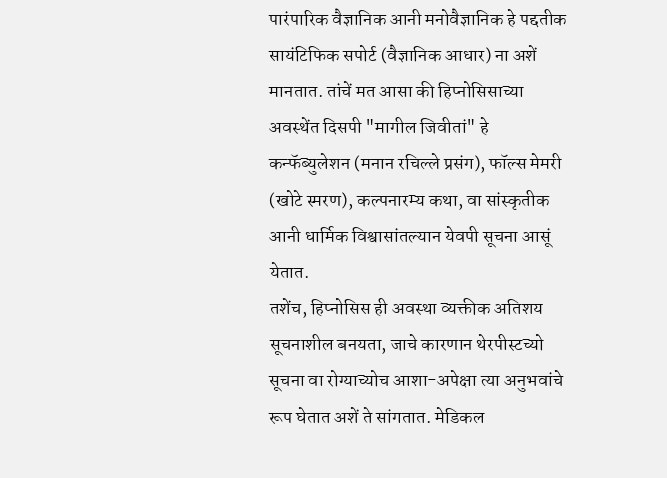पारंपारिक वैज्ञानिक आनी मनोवैज्ञानिक हे पद्दतीक सायंटिफिक सपोर्ट (वैज्ञानिक आधार) ना अशें मानतात. तांचें मत आसा की हिप्नोसिसाच्या अवस्थेंत दिसपी "मागील जिवीतां" हे कन्फॅब्युलेशन (मनान रचिल्ले प्रसंग), फॉल्स मेमरी (खोटे स्मरण), कल्पनारम्य कथा, वा सांस्कृतीक आनी धार्मिक विश्वासांतल्यान येवपी सूचना आसूं येतात.
तशेंच, हिप्नोसिस ही अवस्था व्यक्तीक अतिशय सूचनाशील बनयता, जाचे कारणान थेरपीस्टच्यो सूचना वा रोग्याच्योच आशा-अपेक्षा त्या अनुभवांचे रूप घेतात अशें ते सांगतात. मेडिकल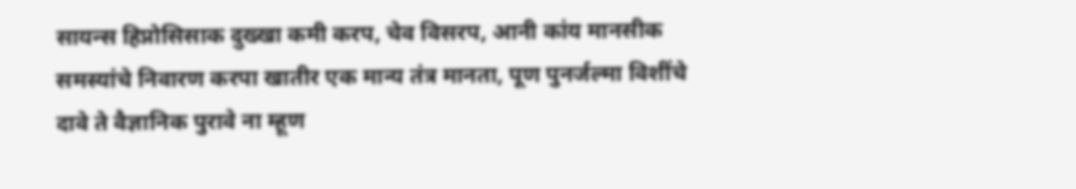सायन्स हिप्नोसिसाक दुख्खा कमी करप, चेव विसरप, आनी कांय मानसीक समस्यांचे निवारण करपा खातीर एक मान्य तंत्र मानता, पूण पुनर्जल्मा विशींचे दावे ते वैज्ञानिक पुरावे ना म्हूण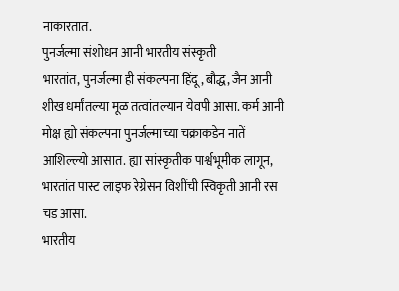नाकारतात.
पुनर्जल्मा संशोधन आनी भारतीय संस्कृती
भारतांत, पुनर्जल्मा ही संकल्पना हिंदू, बौद्ध, जैन आनी शीख धर्मांतल्या मूळ तत्वांतल्यान येवपी आसा. कर्म आनी मोक्ष ह्यो संकल्पना पुनर्जल्माच्या चक्राकडेन नातें आशिल्ल्यो आसात. ह्या सांस्कृतीक पार्श्वभूमीक लागून, भारतांत पास्ट लाइफ रेग्रेसन विशींची स्विकृती आनी रस चड आसा.
भारतीय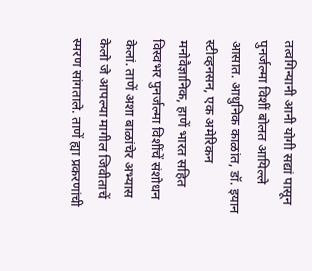तत्वगिन्यानी आनी योगी सद्यां पासून पुनर्जल्मा विशीं बोलत आयिल्ले आसात. आधुनिक काळांत, डॉ. इयान स्टीव्हनसन, एक अमेरिकन मनोवैज्ञानिक, हाणें भारत सहित विस्वभर पुनर्जल्मा विशींचें संशोधन केलां. ताणें अशा बाळांचेर अभ्यास केलो जे आपल्या मागील जिवीताचें स्मरण सांगताले. ताणें ह्या प्रकरणांची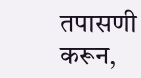तपासणी करून,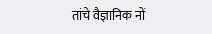तांचे वैज्ञानिक नों